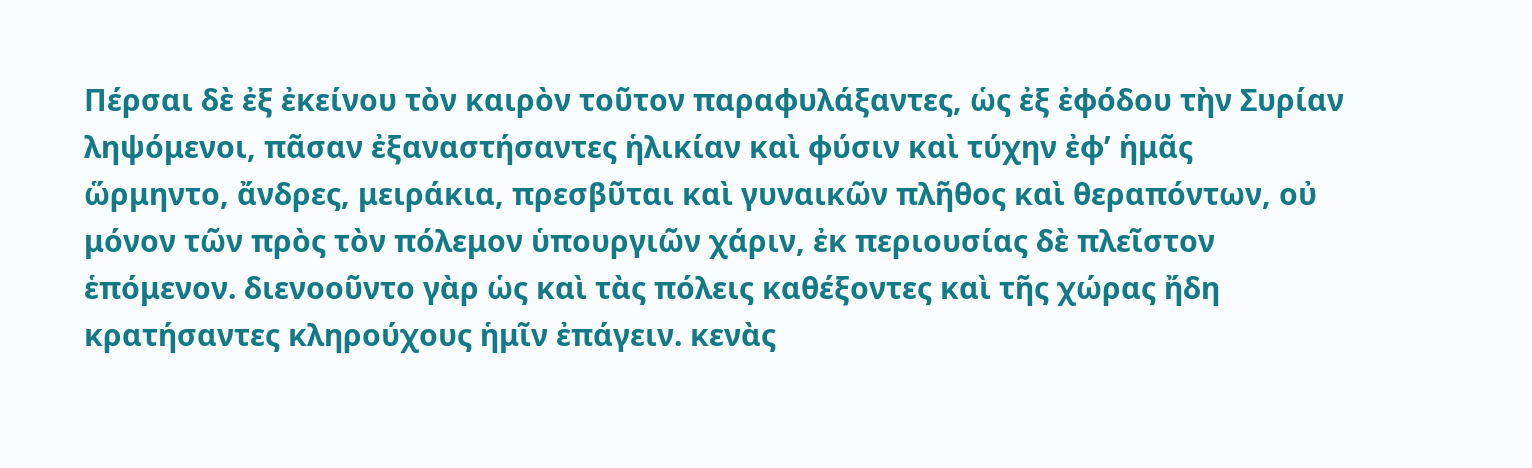Πέρσαι δὲ ἐξ ἐκείνου τὸν καιρὸν τοῦτον παραφυλάξαντες, ὡς ἐξ ἐφόδου τὴν Συρίαν ληψόμενοι, πᾶσαν ἐξαναστήσαντες ἡλικίαν καὶ φύσιν καὶ τύχην ἐφʼ ἡμᾶς ὥρμηντο, ἄνδρες, μειράκια, πρεσβῦται καὶ γυναικῶν πλῆθος καὶ θεραπόντων, οὐ μόνον τῶν πρὸς τὸν πόλεμον ὑπουργιῶν χάριν, ἐκ περιουσίας δὲ πλεῖστον ἑπόμενον. διενοοῦντο γὰρ ὡς καὶ τὰς πόλεις καθέξοντες καὶ τῆς χώρας ἤδη κρατήσαντες κληρούχους ἡμῖν ἐπάγειν. κενὰς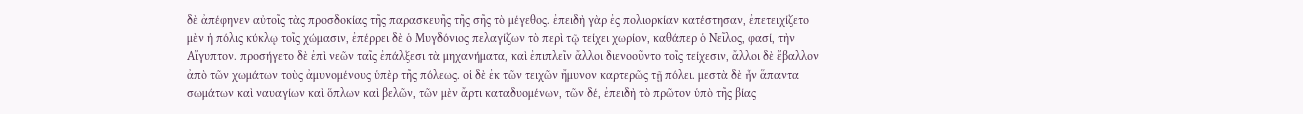δὲ ἀπέφηνεν αὐτοῖς τὰς προσδοκίας τῆς παρασκευῆς τῆς σῆς τὸ μέγεθος. ἐπειδὴ γὰρ ἐς πολιορκίαν κατέστησαν, ἐπετειχίζετο μὲν ἡ πόλις κύκλῳ τοῖς χώμασιν, ἐπέρρει δὲ ὁ Μυγδόνιος πελαγίζων τὸ περὶ τῷ τείχει χωρίον, καθάπερ ὁ Νεῖλος, φασί, τὴν Αἴγυπτον. προσήγετο δὲ ἐπὶ νεῶν ταῖς ἐπάλξεσι τὰ μηχανήματα, καὶ ἐπιπλεῖν ἄλλοι διενοοῦντο τοῖς τείχεσιν, ἄλλοι δὲ ἔβαλλον ἀπὸ τῶν χωμάτων τοὺς ἀμυνομένους ὑπὲρ τῆς πόλεως. οἱ δὲ ἐκ τῶν τειχῶν ἤμυνον καρτερῶς τῇ πόλει. μεστὰ δὲ ἦν ἅπαντα σωμάτων καὶ ναυαγίων καὶ ὅπλων καὶ βελῶν, τῶν μὲν ἄρτι καταδυομένων, τῶν δέ, ἐπειδὴ τὸ πρῶτον ὑπὸ τῆς βίας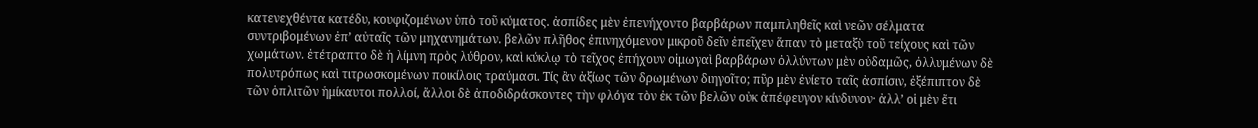κατενεχθέντα κατέδυ, κουφιζομένων ὑπὸ τοῦ κύματος. ἀσπίδες μὲν ἐπενήχοντο βαρβάρων παμπληθεῖς καὶ νεῶν σέλματα συντριβομένων ἐπʼ αὐταῖς τῶν μηχανημάτων. βελῶν πλῆθος ἐπινηχόμενον μικροῦ δεῖν ἐπεῖχεν ἅπαν τὸ μεταξὺ τοῦ τείχους καὶ τῶν χωμάτων. ἐτέτραπτο δὲ ἡ λίμνη πρὸς λύθρον, καὶ κύκλῳ τὸ τεῖχος ἐπήχουν οἰμωγαὶ βαρβάρων ὀλλύντων μὲν οὐδαμῶς, ὀλλυμένων δὲ πολυτρόπως καὶ τιτρωσκομένων ποικίλοις τραύμασι. Τίς ἂν ἀξίως τῶν δρωμένων διηγοῖτο; πῦρ μὲν ἐνίετο ταῖς ἀσπίσιν, ἐξέπιπτον δὲ τῶν ὁπλιτῶν ἡμίκαυτοι πολλοί, ἄλλοι δὲ ἀποδιδράσκοντες τὴν φλόγα τὸν ἐκ τῶν βελῶν οὐκ ἀπέφευγον κίνδυνον· ἀλλʼ οἱ μὲν ἔτι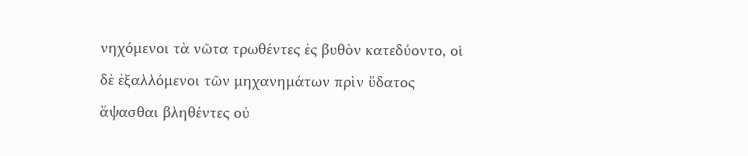νηχόμενοι τὰ νῶτα τρωθέντες ἐς βυθὸν κατεδύοντο, οἱ δὲ ἐξαλλόμενοι τῶν μηχανημάτων πρὶν ὕδατος ἅψασθαι βληθέντες οὐ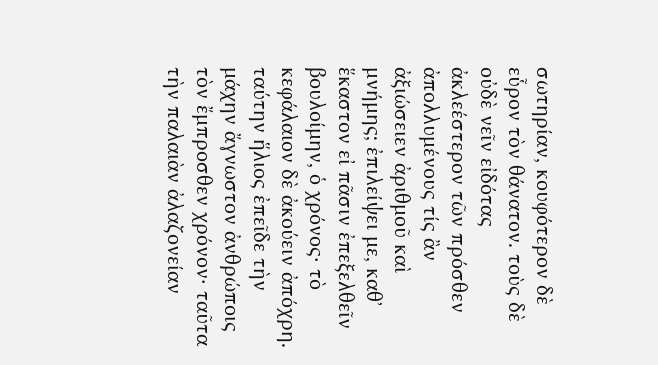σωτηρίαν, κουφότερον δὲ εὗρον τὸν θάνατον. τοὺς δὲ οὐδὲ νεῖν εἰδότας ἀκλεέστερον τῶν πρόσθεν ἀπολλυμένους τίς ἂν ἀξιώσειεν ἀριθμοῦ καὶ μνήμης; ἐπιλείψει με, καθʼ ἕκαστον εἰ πᾶσιν ἐπεξελθεῖν βουλοίμην, ὁ χρόνος· τὸ κεφάλαιον δὲ ἀκούειν ἀπόχρη. ταύτην ἥλιος ἐπεῖδε τὴν μάχην ἄγνωστον ἀνθρώποις τὸν ἔμπροσθεν χρόνον· ταῦτα τὴν παλαιὰν ἀλαζονείαν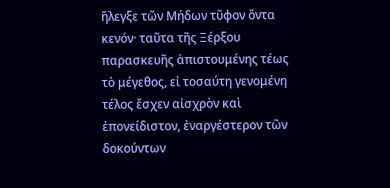ἤλεγξε τῶν Μήδων τῦφον ὄντα κενόν· ταῦτα τῆς Ξέρξου παρασκευῆς ἀπιστουμένης τέως τὸ μέγεθος, εἰ τοσαύτη γενομένη τέλος ἔσχεν αἰσχρὸν καὶ ἐπονείδιστον, ἐναργέστερον τῶν δοκούντων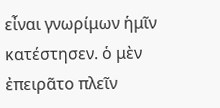εἶναι γνωρίμων ἡμῖν κατέστησεν. ὁ μὲν ἐπειρᾶτο πλεῖν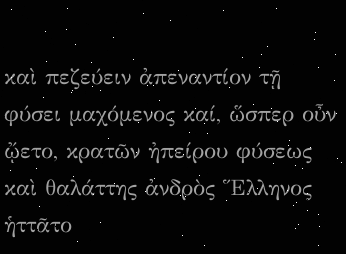καὶ πεζεύειν ἀπεναντίον τῇ φύσει μαχόμενος καί, ὥσπερ οὖν ᾤετο, κρατῶν ἠπείρου φύσεως καὶ θαλάττης ἀνδρὸς Ἕλληνος ἡττᾶτο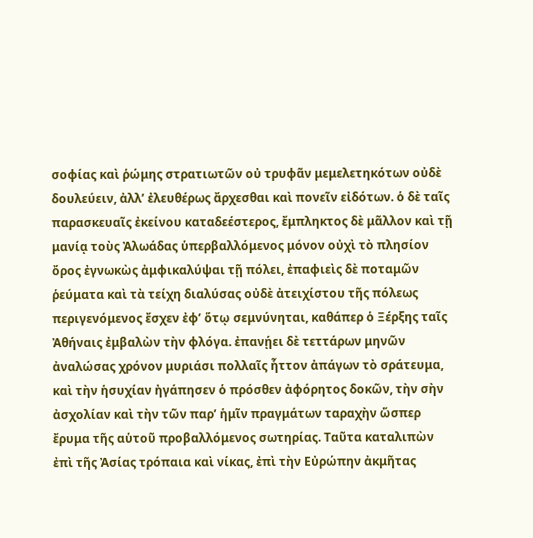σοφίας καὶ ῥώμης στρατιωτῶν οὐ τρυφᾶν μεμελετηκότων οὐδὲ δουλεύειν, ἀλλʼ ἐλευθέρως ἄρχεσθαι καὶ πονεῖν εἰδότων. ὁ δὲ ταῖς παρασκευαῖς ἐκείνου καταδεέστερος, ἔμπληκτος δὲ μᾶλλον καὶ τῇ μανίᾳ τοὺς Ἀλωάδας ὑπερβαλλόμενος μόνον οὐχὶ τὸ πλησίον ὄρος ἐγνωκὼς ἀμφικαλύψαι τῇ πόλει, ἐπαφιεὶς δὲ ποταμῶν ῥεύματα καὶ τὰ τείχη διαλύσας οὐδὲ ἀτειχίστου τῆς πόλεως περιγενόμενος ἔσχεν ἐφʼ ὅτῳ σεμνύνηται, καθάπερ ὁ Ξέρξης ταῖς Ἀθήναις ἐμβαλὼν τὴν φλόγα. ἐπανῄει δὲ τεττάρων μηνῶν ἀναλώσας χρόνον μυριάσι πολλαῖς ἧττον ἀπάγων τὸ σράτευμα, καὶ τὴν ἡσυχίαν ἠγάπησεν ὁ πρόσθεν ἀφόρητος δοκῶν, τὴν σὴν ἀσχολίαν καὶ τὴν τῶν παρ’ ἡμῖν πραγμάτων ταραχὴν ὥσπερ ἔρυμα τῆς αὑτοῦ προβαλλόμενος σωτηρίας. Ταῦτα καταλιπὼν ἐπὶ τῆς Ἀσίας τρόπαια καὶ νίκας, ἐπὶ τὴν Εὐρώπην ἀκμῆτας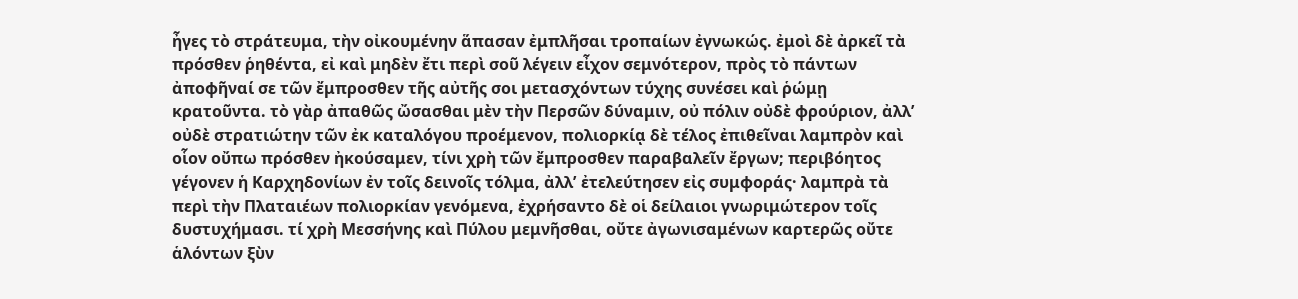ἦγες τὸ στράτευμα, τὴν οἰκουμένην ἅπασαν ἐμπλῆσαι τροπαίων ἐγνωκώς. ἐμοὶ δὲ ἀρκεῖ τὰ πρόσθεν ῥηθέντα, εἰ καὶ μηδὲν ἔτι περὶ σοῦ λέγειν εἶχον σεμνότερον, πρὸς τὸ πάντων ἀποφῆναί σε τῶν ἔμπροσθεν τῆς αὐτῆς σοι μετασχόντων τύχης συνέσει καὶ ῥώμῃ κρατοῦντα. τὸ γὰρ ἀπαθῶς ὤσασθαι μὲν τὴν Περσῶν δύναμιν, οὐ πόλιν οὐδὲ φρούριον, ἀλλʼ οὐδὲ στρατιώτην τῶν ἐκ καταλόγου προέμενον, πολιορκίᾳ δὲ τέλος ἐπιθεῖναι λαμπρὸν καὶ οἷον οὔπω πρόσθεν ἠκούσαμεν, τίνι χρὴ τῶν ἔμπροσθεν παραβαλεῖν ἔργων; περιβόητος γέγονεν ἡ Καρχηδονίων ἐν τοῖς δεινοῖς τόλμα, ἀλλʼ ἐτελεύτησεν εἰς συμφοράς· λαμπρὰ τὰ περὶ τὴν Πλαταιέων πολιορκίαν γενόμενα, ἐχρήσαντο δὲ οἱ δείλαιοι γνωριμώτερον τοῖς δυστυχήμασι. τί χρὴ Μεσσήνης καὶ Πύλου μεμνῆσθαι, οὔτε ἀγωνισαμένων καρτερῶς οὔτε ἁλόντων ξὺν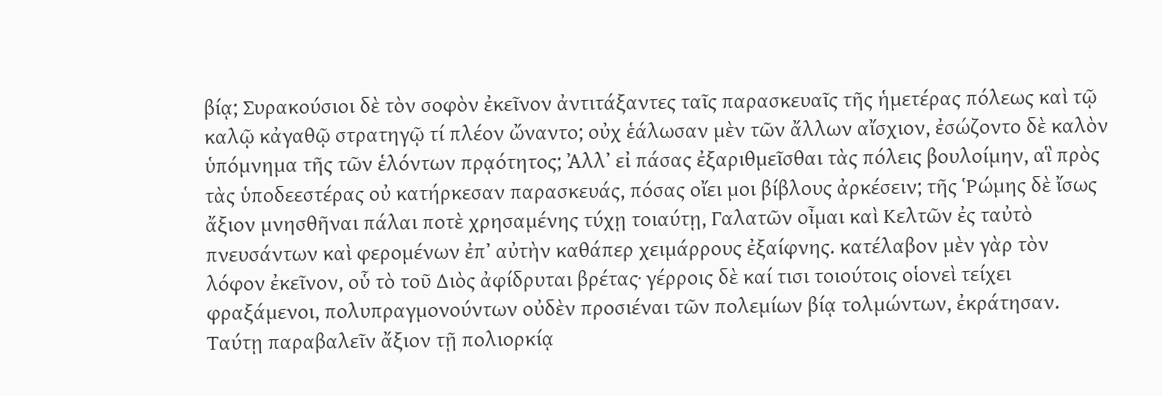βίᾳ; Συρακούσιοι δὲ τὸν σοφὸν ἐκεῖνον ἀντιτάξαντες ταῖς παρασκευαῖς τῆς ἡμετέρας πόλεως καὶ τῷ καλῷ κἀγαθῷ στρατηγῷ τί πλέον ὤναντο; οὐχ ἑάλωσαν μὲν τῶν ἄλλων αἴσχιον, ἐσώζοντο δὲ καλὸν ὑπόμνημα τῆς τῶν ἑλόντων πρᾳότητος; Ἀλλʼ εἰ πάσας ἐξαριθμεῖσθαι τὰς πόλεις βουλοίμην, αἳ πρὸς τὰς ὑποδεεστέρας οὐ κατήρκεσαν παρασκευάς, πόσας οἴει μοι βίβλους ἀρκέσειν; τῆς Ῥώμης δὲ ἴσως ἄξιον μνησθῆναι πάλαι ποτὲ χρησαμένης τύχῃ τοιαύτῃ, Γαλατῶν οἶμαι καὶ Κελτῶν ἐς ταὐτὸ πνευσάντων καὶ φερομένων ἐπʼ αὐτὴν καθάπερ χειμάρρους ἐξαίφνης. κατέλαβον μὲν γὰρ τὸν λόφον ἐκεῖνον, οὗ τὸ τοῦ Διὸς ἀφίδρυται βρέτας· γέρροις δὲ καί τισι τοιούτοις οἱονεὶ τείχει φραξάμενοι, πολυπραγμονούντων οὐδὲν προσιέναι τῶν πολεμίων βίᾳ τολμώντων, ἐκράτησαν. Ταύτῃ παραβαλεῖν ἄξιον τῇ πολιορκίᾳ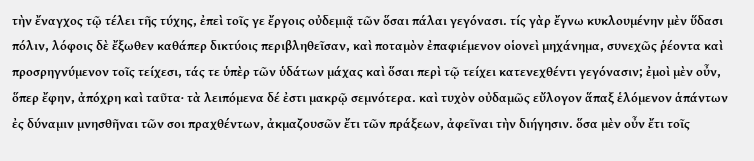τὴν ἔναγχος τῷ τέλει τῆς τύχης, ἐπεὶ τοῖς γε ἔργοις οὐδεμιᾷ τῶν ὅσαι πάλαι γεγόνασι. τίς γὰρ ἔγνω κυκλουμένην μὲν ὕδασι πόλιν, λόφοις δὲ ἔξωθεν καθάπερ δικτύοις περιβληθεῖσαν, καὶ ποταμὸν ἐπαφιέμενον οἱονεὶ μηχάνημα, συνεχῶς ῥέοντα καὶ προσρηγνύμενον τοῖς τείχεσι, τάς τε ὑπὲρ τῶν ὑδάτων μάχας καὶ ὅσαι περὶ τῷ τείχει κατενεχθέντι γεγόνασιν; ἐμοὶ μὲν οὖν, ὅπερ ἔφην, ἀπόχρη καὶ ταῦτα· τὰ λειπόμενα δέ ἐστι μακρῷ σεμνότερα. καὶ τυχὸν οὐδαμῶς εὔλογον ἅπαξ ἑλόμενον ἁπάντων ἐς δύναμιν μνησθῆναι τῶν σοι πραχθέντων, ἀκμαζουσῶν ἔτι τῶν πράξεων, ἀφεῖναι τὴν διήγησιν. ὅσα μὲν οὖν ἔτι τοῖς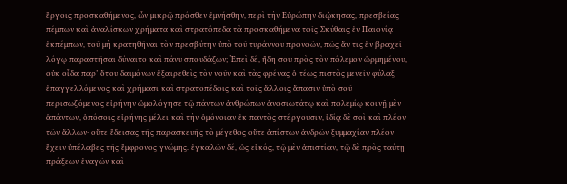ἔργοις προσκαθήμενος, ὧν μικρῷ πρόσθεν ἐμνήσθην, περὶ τὴν Εὐρώπην διῴκησας, πρεσβείας πέμπων καὶ ἀναλίσκων χρήματα καὶ στρατόπεδα τὰ προσκαθήμενα τοῖς Σκύθαις ἐν Παιονίᾳ ἐκπέμπων, τοῦ μὴ κρατηθῆναι τὸν πρεσβύτην ὑπὸ τοῦ τυράννου προνοῶν, πῶς ἄν τις ἐν βραχεῖ λόγῳ παραστῆσαι δύναιτο καὶ πάνυ σπουδάζων; Ἐπεὶ δέ, ἤδη σου πρὸς τὸν πόλεμον ὡρμημένου, οὐκ οἶδα παρ’ ὅτου δαιμόνων ἐξαιρεθεὶς τὸν νοῦν καὶ τὰς φρένας ὁ τέως πιστὸς μενεῖν φύλαξ ἐπαγγελλόμενος καὶ χρήμασι καὶ στρατοπέδοις καὶ τοῖς ἄλλοις ἅπασιν ὑπὸ σοῦ περισωζόμενος εἰρήνην ὡμολόγησε τῷ πάντων ἀνθρώπων ἀνοσιωτάτῳ καὶ πολεμίῳ κοινῇ μὲν ἁπάντων, ὁπόσοις εἰρήνης μέλει καὶ τὴν ὁμόνοιαν ἐκ παντὸς στέργουσιν, ἰδίᾳ δὲ σοὶ καὶ πλέον τῶν ἄλλων· οὔτε ἔδεισας τῆς παρασκευῆς τὸ μέγεθος οὔτε ἀπίστων ἀνδρῶν ξυμμαχίαν πλέον ἔχειν ὑπέλαβες τῆς ἔμφρονος γνώμης. ἐγκαλῶν δέ, ὡς εἰκός, τῷ μὲν ἀπιστίαν, τῷ δὲ πρὸς ταύτῃ πράξεων ἐναγῶν καὶ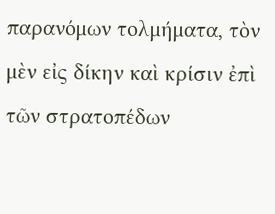παρανόμων τολμήματα, τὸν μὲν εἰς δίκην καὶ κρίσιν ἐπὶ τῶν στρατοπέδων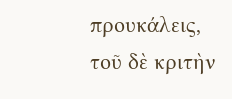προυκάλεις, τοῦ δὲ κριτὴν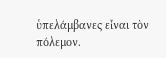ὑπελάμβανες εἶναι τὸν πόλεμον.